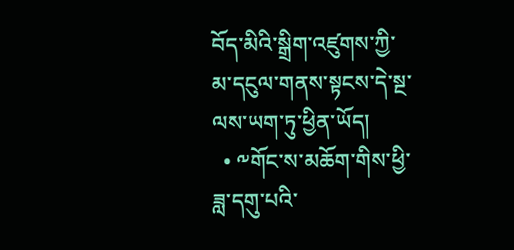བོད་མིའི་སྒྲིག་འཛུགས་ཀྱི་མ་དངུལ་གནས་སྟངས་དེ་སྔ་ལས་ཡག་ཏུ་ཕྱིན་ཡོད།
  • ༸གོང་ས་མཆོག་གིས་ཕྱི་ཟླ་དགུ་པའི་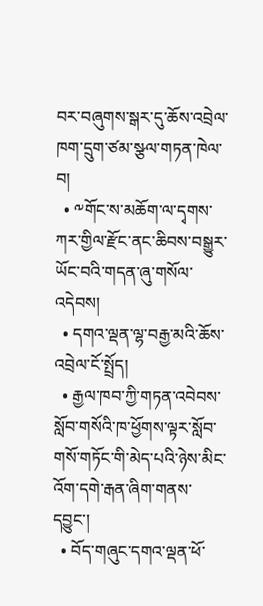བར་བཞུགས་སྒར་དུ་ཆོས་འབྲེལ་ཁག་དྲུག་ཙམ་སྩལ་གཏན་ཁེལ་བ།
  • ༸གོང་ས་མཆོག་ལ་དྭགས་ཀར་གྱིལ་རྫོང་ནང་ཆིབས་བསྒྱུར་ཡོང་བའི་གདན་ཞུ་གསོལ་འདེབས།
  • དགའ་ལྡན་ལྷ་བརྒྱ་མའི་ཆོས་འབྲེལ་ངོ་སྤྲོད།
  • རྒྱལ་ཁབ་ཀྱི་གཏན་འབེབས་སློབ་གསོའི་ཁ་ཕྱོགས་ལྟར་སློབ་གསོ་གཏོང་གི་མེད་པའི་ཉེས་མིང་འོག་དགེ་རྒན་ཞིག་གནས་དབྱུང་།
  • བོད་གཞུང་དགའ་ལྡན་ཕོ་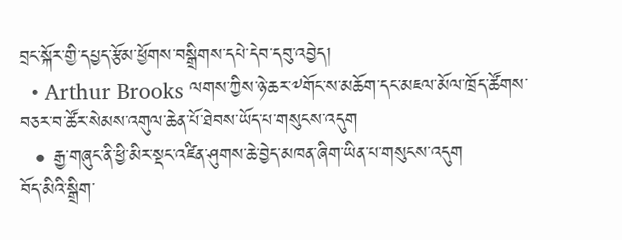བྲང་སྐོར་གྱི་དཔྱད་རྩོམ་ཕྱོགས་བསྒྲིགས་དཔེ་དེབ་དབུ་འབྱེད།
  • Arthur Brooks ལགས་ཀྱིས་ཉེ་ཆར་༸གོང་ས་མཆོག་དང་མཇལ་མོལ་ཁྲོད་ཚོགས་བཅར་བ་ཚོར་སེམས་འགུལ་ཆེན་པོ་ཐེབས་ཡོད་པ་གསུངས་འདུག
  • རྒྱ་གཞུང་ནི་ཕྱི་མིར་སྡང་འཛིན་ཤུགས་ཆེ་བྱེད་མཁན་ཞིག་ཡིན་པ་གསུངས་འདུག
བོད་མིའི་སྒྲིག་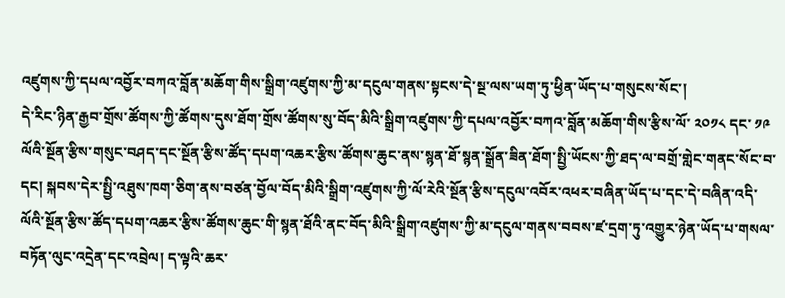འཛུགས་ཀྱི་དཔལ་འབྱོར་བཀའ་བློན་མཆོག་གིས་སྒྲིག་འཛུགས་ཀྱི་མ་དངུལ་གནས་སྟངས་དེ་སྔ་ལས་ཡག་ཏུ་ཕྱིན་ཡོད་པ་གསུངས་སོང་།
དེ་རིང་ཉིན་རྒྱབ་གྲོས་ཚོགས་ཀྱི་ཚོགས་དུས་ཐོག་གྲོས་ཚོགས་སུ་བོད་མིའི་སྒྲིག་འཛུགས་ཀྱི་དཔལ་འབྱོར་བཀའ་བློན་མཆོག་གིས་རྩིས་ལོ་ ༢༠༡༨ དང་ ༡༩ ལོའི་སྔོན་རྩིས་གསུང་བཤད་དང་སྔོན་རྩིས་ཚོད་དཔག་འཆར་རྩིས་ཚོགས་ཆུང་ནས་སྙན་ཐོ་སྙན་སྒྲོན་ཟིན་ཐོག་སྤྱི་ཡོངས་ཀྱི་ཐད་ལ་བགྲོ་གླེང་གནང་སོང་བ་དང། སྐབས་དེར་སྤྱི་འཐུས་ཁག་ཅིག་ནས་བཙན་བྱོལ་བོད་མིའི་སྒྲིག་འཛུགས་ཀྱི་ལོ་རེའི་སྔོན་རྩིས་དངུལ་འབོར་འཕར་བཞིན་ཡོད་པ་དང་དེ་བཞིན་འདི་ལོའི་སྔོན་རྩིས་ཚོད་དཔག་འཆར་རྩིས་ཚོགས་ཆུང་གི་སྙན་ཐོའི་ནང་བོད་མིའི་སྒྲིག་འཛུགས་ཀྱི་མ་དངུལ་གནས་བབས་ཛ་དྲག་ཏུ་འགྱུར་ཉེན་ཡོད་པ་གསལ་བཏོན་ལུང་འདྲེན་དང་འབྲེལ། ད་ལྟའི་ཆར་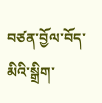བཙན་བྱོལ་བོད་མིའི་སྒྲིག་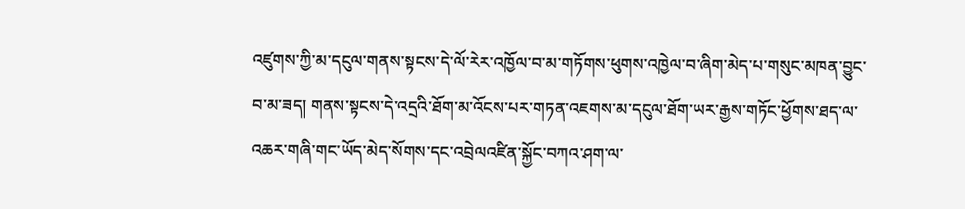འཛུགས་ཀྱི་མ་དངུལ་གནས་སྟངས་དེ་ལོ་རེར་འཁྱོལ་བ་མ་གཏོགས་ཕུགས་འཁྱེལ་བ་ཞིག་མེད་པ་གསུང་མཁན་བྱུང་བ་མ་ཟད། གནས་སྟངས་དེ་འདྲའི་ཐོག་མ་འོངས་པར་གཏན་འཇགས་མ་དངུལ་ཐོག་ཡར་རྒྱས་གཏོང་ཕྱོགས་ཐད་ལ་འཆར་གཞི་གང་ཡོད་མེད་སོགས་དང་འབྲེལའཛིན་སྐྱོང་བཀའ་ཤག་ལ་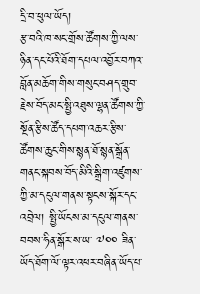དྲི་བ་ཕུལ་ཡོད།
རྩ་བའི་ཁ་སང་གྲོས་ཚོགས་ཀྱི་ལས་ཉིན་དང་པོའི་ཐོག་དཔལ་འབྱོར་བཀའ་བློན་མཆོག་གིས་གསུང་བཤད་གྲུབ་རྗེས་བོད་མང་སྤྱི་འཐུས་ལྷན་ཚོགས་ཀྱི་སྔོན་རྩིས་ཚོད་དཔག་འཆར་རྩིས་ཚོགས་ཆུང་གིས་སྙན་ཐོ་སྙན་སྒྲོན་གནང་སྐབས་བོད་མིའི་སྒྲིག་འཛུགས་ཀྱི་མ་དངུལ་གནས་སྟངས་སྐོར་དང་འབྲེལ། སྤྱི་ཡོངས་མ་དངུལ་གནས་བབས་ཧིན་སྒོར་ས་ཡ་ ༧༠༠ ཟིན་ཡོད་ཐོག་ལོ་ལྟར་འཕར་བཞིན་ཡོད་པ་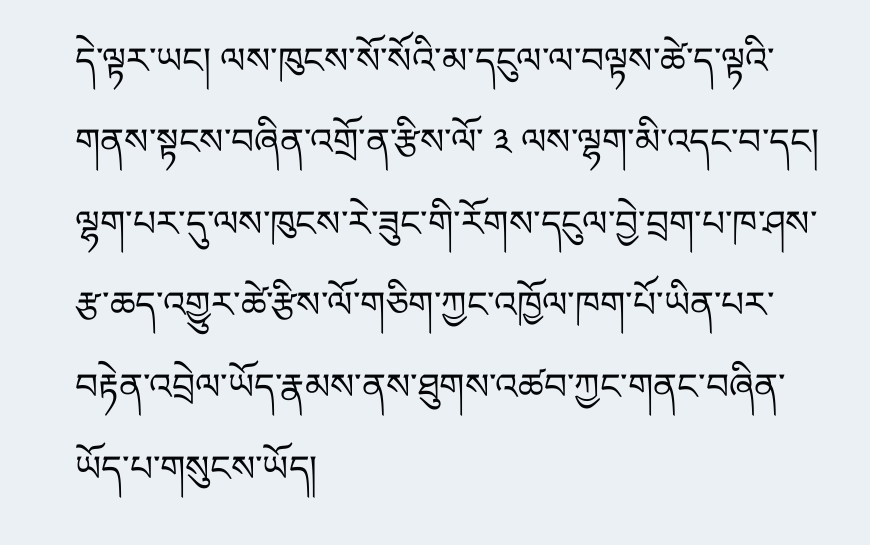དེ་ལྟར་ཡང། ལས་ཁུངས་སོ་སོའི་མ་དངུལ་ལ་བལྟས་ཚེ་ད་ལྟའི་གནས་སྟངས་བཞིན་འགྲོ་ན་རྩིས་ལོ་ ༣ ལས་ལྷག་མི་འདང་བ་དང། ལྷག་པར་དུ་ལས་ཁུངས་རེ་ཟུང་གི་རོགས་དངུལ་བྱེ་བྲག་པ་ཁ་ཤས་རྩ་ཆད་འགྱུར་ཚེ་རྩིས་ལོ་གཅིག་ཀྱང་འཁྱོལ་ཁག་པོ་ཡིན་པར་བརྟེན་འབྲེལ་ཡོད་རྣམས་ནས་ཐུགས་འཚབ་ཀྱང་གནང་བཞིན་ཡོད་པ་གསུངས་ཡོད།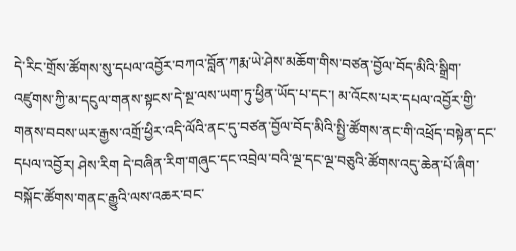དེ་རིང་གྲོས་ཚོགས་སུ་དཔལ་འབྱོར་བཀའ་བློན་ཀརྨ་ཡེ་ཤེས་མཆོག་གིས་བཙན་བྱོལ་བོད་མིའི་སྒྲིག་འཛུགས་ཀྱི་མ་དངུལ་གནས་སྟངས་དེ་སྔ་ལས་ཡག་ཏུ་ཕྱིན་ཡོད་པ་དང་། མ་འོངས་པར་དཔལ་འབྱོར་གྱི་གནས་བབས་ཡར་རྒྱས་འགྲོ་ཕྱིར་འདི་ལོའི་ནང་དུ་བཙན་བྱོལ་བོད་མིའི་སྤྱི་ཚོགས་ནང་གི་འཕྲོད་བསྟེན་དང་དཔལ་འབྱོར། ཤེས་རིག དེ་བཞིན་རིག་གཞུང་དང་འབྲེལ་བའི་ལྔ་དང་ལྔ་བཅུའི་ཚོགས་འདུ་ཆེན་པོ་ཞིག་བསྐོང་ཚོགས་གནང་རྒྱུའི་ལས་འཆར་བང་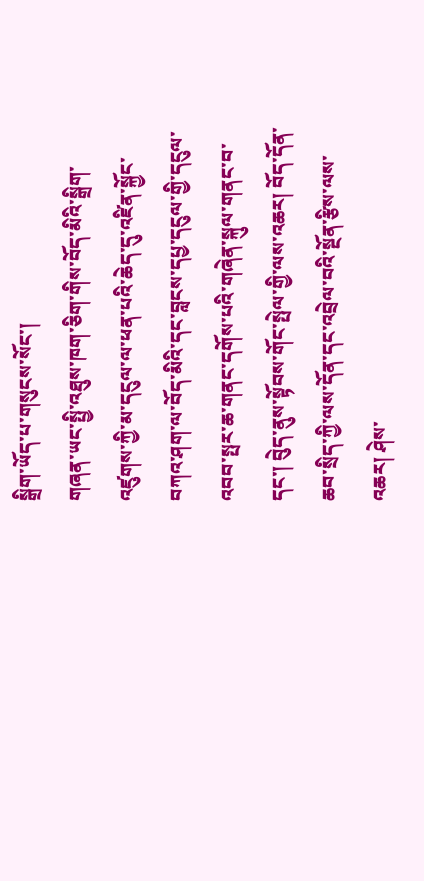སྒྲིག་ཡོད་པ་གསུངས་སོང་།
གཞན་ཡང་སྤྱི་འཐུས་ཁག་ཅིག་གིས་བོད་མིའི་སྒྲིག་འཛུགས་ཀྱི་མ་དངུལ་ལ་ཕན་པའི་ཆེད་དུ་འཛིན་སྐྱོང་བཀའ་ཤག་ལ་བོད་མིའི་དང་བླངས་དཔྱ་དངུལ་གྱི་དངུལ་འབབ་སྤར་ཆ་གནང་དགོས་པའི་གཞེན་སྐུལ་གནང་བ་དང་། བེུད་ནུས་སྟོབས་གོང་སྤེལ་གྱི་ལས་འཆར། བོད་དོན་ཆབ་སྲིད་ཀྱི་ལས་དོན་དང་འབྲེལ་བའི་སྔོན་རྩིས་ལས་འཆར། ཤེས་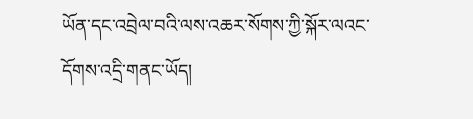ཡོན་དང་འབྲེལ་བའི་ལས་འཆར་སོགས་ཀྱི་སྐོར་ལའང་དོགས་འདྲི་གནང་ཡོད།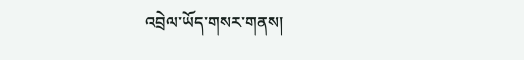འབྲེལ་ཡོད་གསར་གནས།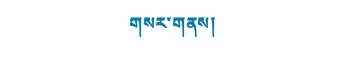གསར་གནས།